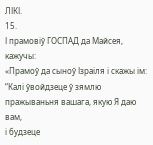ЛІКІ.
15.
І прамовіў ГОСПАД да Майсея, кажучы:
«Прамоў да сыноў Ізраіля і скажы ім: “Калі ўвойдзеце ў зямлю пражываньня вашага, якую Я даю вам,
і будзеце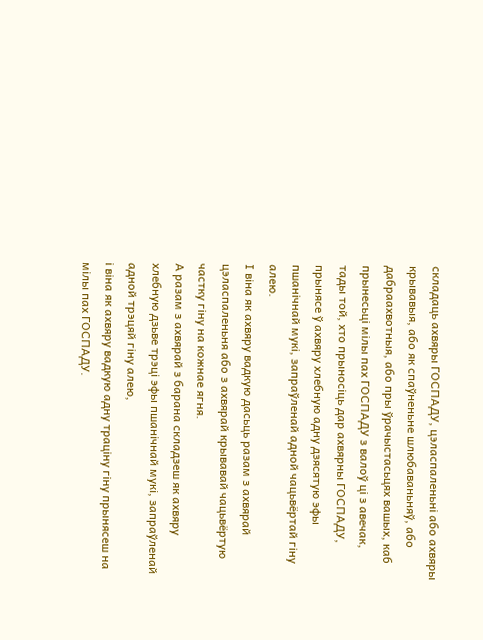складаць ахвяры ГОСПАДУ, цэласпаленьні або ахвяры крывавыя, або як спаўненьне шлюбаваньняў, або дабраахвотныя, або пры ўрачыстасьцях вашых, каб прынесьці мілы пах ГОСПАДУ з валоў ці з авечак,
тады той, хто прыносіць дар ахвярны ГОСПАДУ, прынясе ў ахвяру хлебную адну дзясятую эфы пшанічнай мукі, запраўленай адной чацьвёртай гіну алею.
І віна як ахвяру вадкую дасьць разам з ахвярай цэласпаленьня або з ахвярай крывавай чацьвёртую частку гіну на кожнае ягня.
А разам з ахвярай з барана складзеш як ахвяру хлебную дзьве трэці эфы пшанічнай мукі, запраўленай адной трэцяй гіну алею,
і віна як ахвяру вадкую адну траціну гіну прынясеш на мілы пах ГОСПАДУ.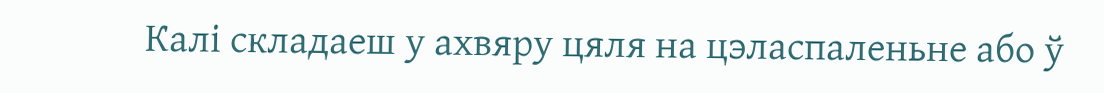Калі складаеш у ахвяру цяля на цэласпаленьне або ў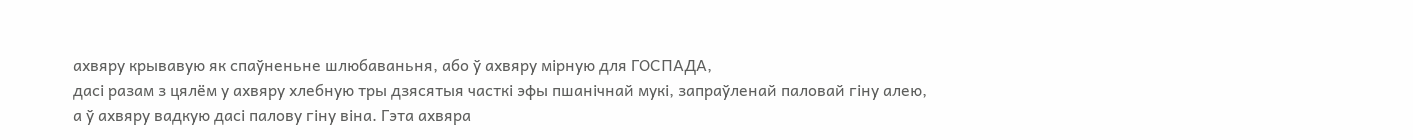ахвяру крывавую як спаўненьне шлюбаваньня, або ў ахвяру мірную для ГОСПАДА,
дасі разам з цялём у ахвяру хлебную тры дзясятыя часткі эфы пшанічнай мукі, запраўленай паловай гіну алею,
а ў ахвяру вадкую дасі палову гіну віна. Гэта ахвяра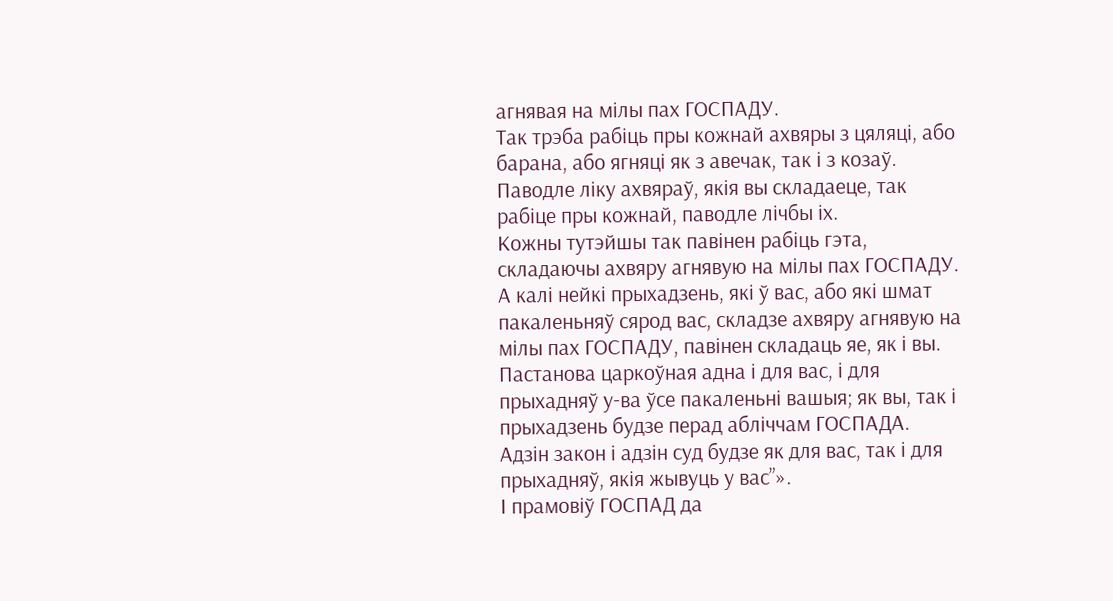агнявая на мілы пах ГОСПАДУ.
Так трэба рабіць пры кожнай ахвяры з цяляці, або барана, або ягняці як з авечак, так і з козаў.
Паводле ліку ахвяраў, якія вы складаеце, так рабіце пры кожнай, паводле лічбы іх.
Кожны тутэйшы так павінен рабіць гэта, складаючы ахвяру агнявую на мілы пах ГОСПАДУ.
А калі нейкі прыхадзень, які ў вас, або які шмат пакаленьняў сярод вас, складзе ахвяру агнявую на мілы пах ГОСПАДУ, павінен складаць яе, як і вы.
Пастанова царкоўная адна і для вас, і для прыхадняў у-ва ўсе пакаленьні вашыя; як вы, так і прыхадзень будзе перад абліччам ГОСПАДА.
Адзін закон і адзін суд будзе як для вас, так і для прыхадняў, якія жывуць у вас”».
І прамовіў ГОСПАД да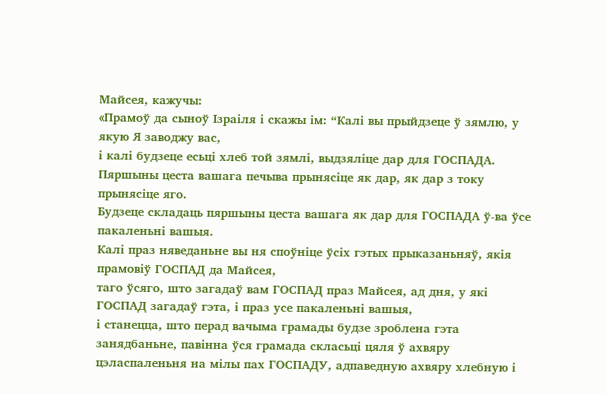Майсея, кажучы:
«Прамоў да сыноў Ізраіля і скажы ім: “Калі вы прыйдзеце ў зямлю, у якую Я заводжу вас,
і калі будзеце есьці хлеб той зямлі, выдзяліце дар для ГОСПАДА.
Пяршыны цеста вашага печыва прынясіце як дар, як дар з току прынясіце яго.
Будзеце складаць пяршыны цеста вашага як дар для ГОСПАДА ў-ва ўсе пакаленьні вашыя.
Калі праз няведаньне вы ня споўніце ўсіх гэтых прыказаньняў, якія прамовіў ГОСПАД да Майсея,
таго ўсяго, што загадаў вам ГОСПАД праз Майсея, ад дня, у які ГОСПАД загадаў гэта, і праз усе пакаленьні вашыя,
і станецца, што перад вачыма грамады будзе зроблена гэта занядбаньне, павінна ўся грамада скласьці цяля ў ахвяру цэласпаленьня на мілы пах ГОСПАДУ, адпаведную ахвяру хлебную і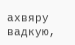ахвяру вадкую,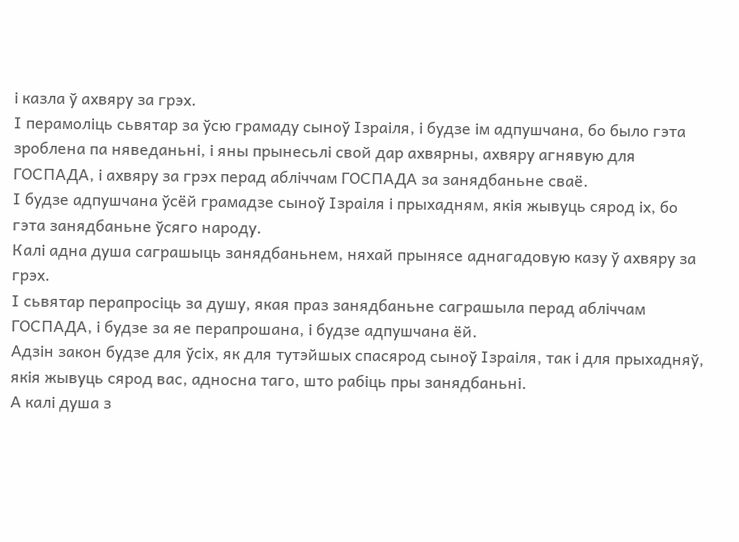і казла ў ахвяру за грэх.
І перамоліць сьвятар за ўсю грамаду сыноў Ізраіля, і будзе ім адпушчана, бо было гэта зроблена па няведаньні, і яны прынесьлі свой дар ахвярны, ахвяру агнявую для ГОСПАДА, і ахвяру за грэх перад абліччам ГОСПАДА за занядбаньне сваё.
І будзе адпушчана ўсёй грамадзе сыноў Ізраіля і прыхадням, якія жывуць сярод іх, бо гэта занядбаньне ўсяго народу.
Калі адна душа саграшыць занядбаньнем, няхай прынясе аднагадовую казу ў ахвяру за грэх.
І сьвятар перапросіць за душу, якая праз занядбаньне саграшыла перад абліччам ГОСПАДА, і будзе за яе перапрошана, і будзе адпушчана ёй.
Адзін закон будзе для ўсіх, як для тутэйшых спасярод сыноў Ізраіля, так і для прыхадняў, якія жывуць сярод вас, адносна таго, што рабіць пры занядбаньні.
А калі душа з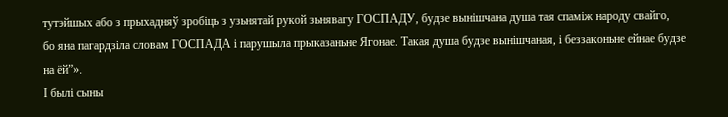тутэйшых або з прыхадняў зробіць з узьнятай рукой зьнявагу ГОСПАДУ, будзе вынішчана душа тая спаміж народу свайго,
бо яна пагардзіла словам ГОСПАДА і парушыла прыказаньне Ягонае. Такая душа будзе вынішчаная, і беззаконьне ейнае будзе на ёй”».
І былі сыны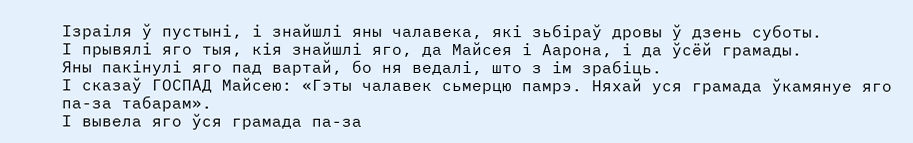Ізраіля ў пустыні, і знайшлі яны чалавека, які зьбіраў дровы ў дзень суботы.
І прывялі яго тыя, кія знайшлі яго, да Майсея і Аарона, і да ўсёй грамады.
Яны пакінулі яго пад вартай, бо ня ведалі, што з ім зрабіць.
І сказаў ГОСПАД Майсею: «Гэты чалавек сьмерцю памрэ. Няхай уся грамада ўкамянуе яго па-за табарам».
І вывела яго ўся грамада па-за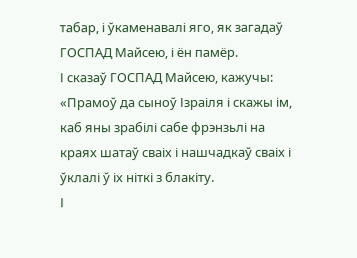табар, і ўкаменавалі яго, як загадаў ГОСПАД Майсею, і ён памёр.
І сказаў ГОСПАД Майсею, кажучы:
«Прамоў да сыноў Ізраіля і скажы ім, каб яны зрабілі сабе фрэнзьлі на краях шатаў сваіх і нашчадкаў сваіх і ўклалі ў іх ніткі з блакіту.
І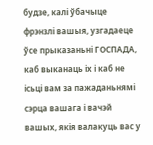будзе, калі ўбачыце фрэнзлі вашыя, узгадаеце ўсе прыказаньні ГОСПАДА, каб выканаць іх і каб не ісьці вам за пажаданьнямі сэрца вашага і вачэй вашых, якія валакуць вас у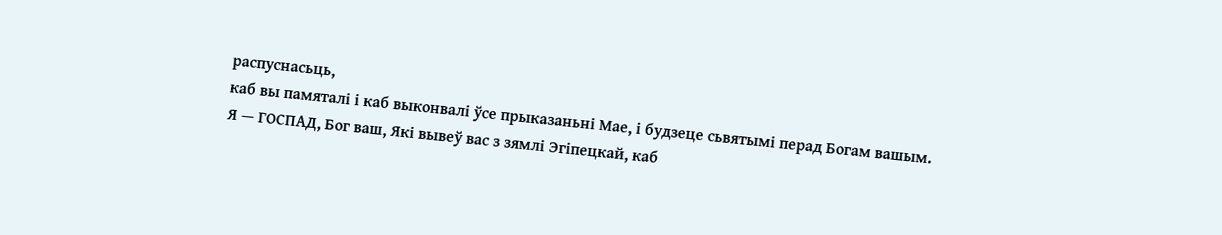распуснасьць,
каб вы памяталі і каб выконвалі ўсе прыказаньні Мае, і будзеце сьвятымі перад Богам вашым.
Я — ГОСПАД, Бог ваш, Які вывеў вас з зямлі Эгіпецкай, каб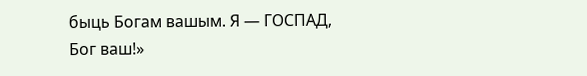быць Богам вашым. Я — ГОСПАД, Бог ваш!»